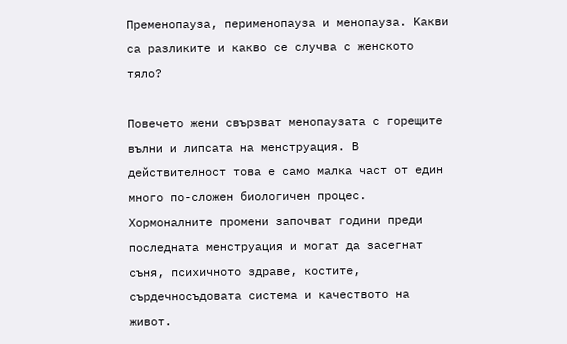Пременопауза, перименопауза и менопауза. Kакви са разликите и какво се случва с женското тяло?

Повечето жени свързват менопаузата с горещите вълни и липсата на менструация. В действителност това е само малка част от един много по-сложен биологичен процес. Хормоналните промени започват години преди последната менструация и могат да засегнат съня, психичното здраве, костите, сърдечносъдовата система и качеството на живот.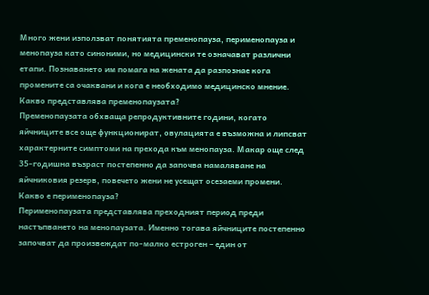Много жени използват понятията пременопауза, перименопауза и менопауза като синоними, но медицински те означават различни етапи. Познаването им помага на жената да разпознае кога промените са очаквани и кога е необходимо медицинско мнение.
Какво представлява пременопаузата?
Пременопаузата обхваща репродуктивните години, когато яйчниците все още функционират, овулацията е възможна и липсват характерните симптоми на прехода към менопауза. Макар още след 35-годишна възраст постепенно да започва намаляване на яйчниковия резерв, повечето жени не усещат осезаеми промени.
Какво е перименопауза?
Перименопаузата представлява преходният период преди настъпването на менопаузата. Именно тогава яйчниците постепенно започват да произвеждат по-малко естроген – един от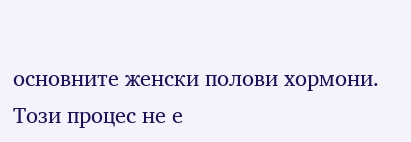основните женски полови хормони.
Този процес не е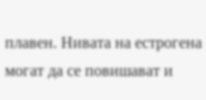плавен. Нивата на естрогена могат да се повишават и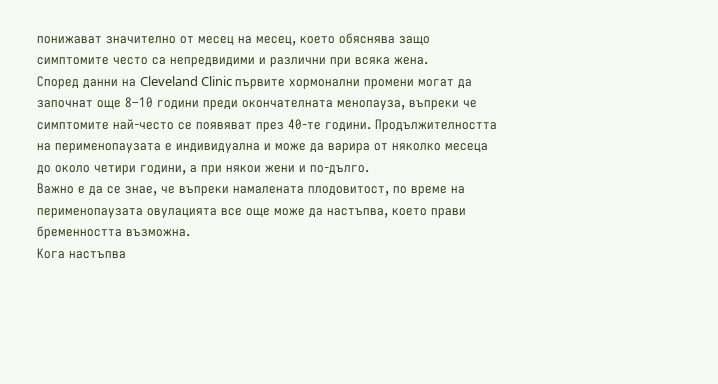понижават значително от месец на месец, което обяснява защо симптомите често са непредвидими и различни при всяка жена.
Според данни на Cleveland Clinic първите хормонални промени могат да започнат още 8–10 години преди окончателната менопауза, въпреки че симптомите най-често се появяват през 40-те години. Продължителността на перименопаузата е индивидуална и може да варира от няколко месеца до около четири години, а при някои жени и по-дълго.
Важно е да се знае, че въпреки намалената плодовитост, по време на перименопаузата овулацията все още може да настъпва, което прави бременността възможна.
Кога настъпва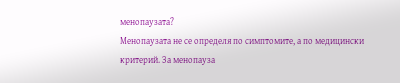менопаузата?
Менопаузата не се определя по симптомите, а по медицински критерий. За менопауза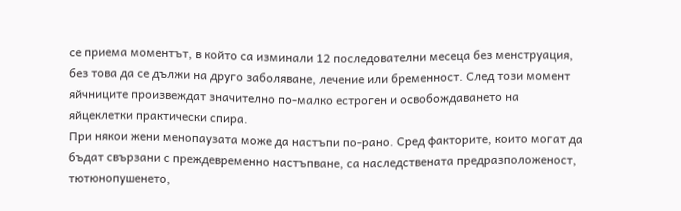се приема моментът, в който са изминали 12 последователни месеца без менструация, без това да се дължи на друго заболяване, лечение или бременност. След този момент яйчниците произвеждат значително по-малко естроген и освобождаването на яйцеклетки практически спира.
При някои жени менопаузата може да настъпи по-рано. Сред факторите, които могат да бъдат свързани с преждевременно настъпване, са наследствената предразположеност, тютюнопушенето,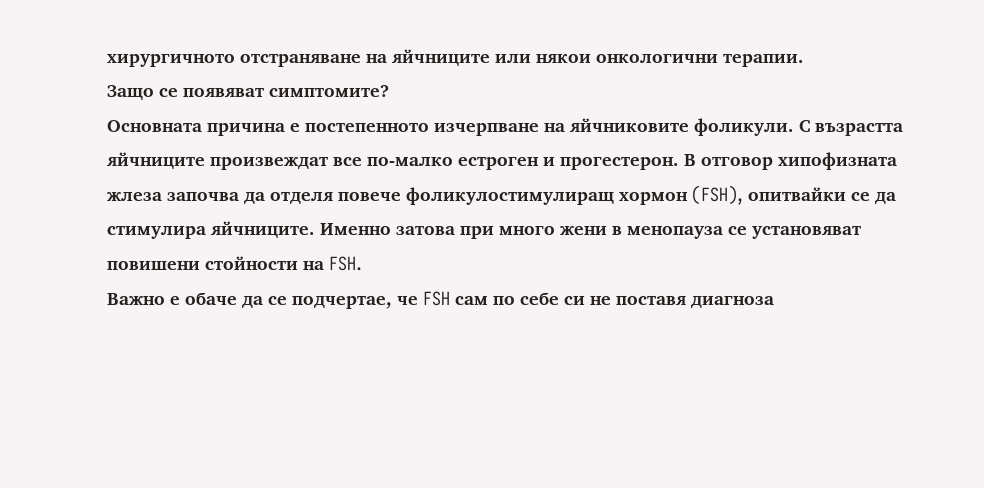хирургичното отстраняване на яйчниците или някои онкологични терапии.
Защо се появяват симптомите?
Основната причина е постепенното изчерпване на яйчниковите фоликули. С възрастта яйчниците произвеждат все по-малко естроген и прогестерон. В отговор хипофизната жлеза започва да отделя повече фоликулостимулиращ хормон (FSH), опитвайки се да стимулира яйчниците. Именно затова при много жени в менопауза се установяват повишени стойности на FSH.
Важно е обаче да се подчертае, че FSH сам по себе си не поставя диагноза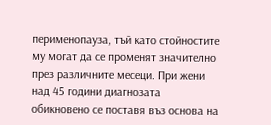перименопауза, тъй като стойностите му могат да се променят значително през различните месеци. При жени над 45 години диагнозата обикновено се поставя въз основа на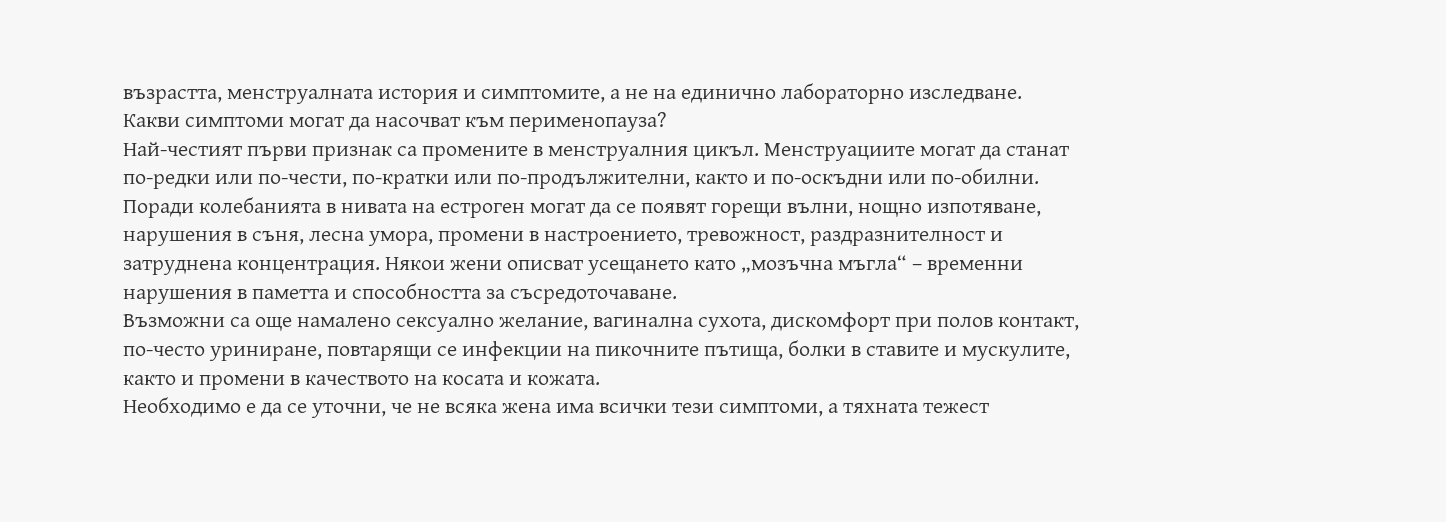възрастта, менструалната история и симптомите, а не на единично лабораторно изследване.
Какви симптоми могат да насочват към перименопауза?
Най-честият първи признак са промените в менструалния цикъл. Менструациите могат да станат по-редки или по-чести, по-кратки или по-продължителни, както и по-оскъдни или по-обилни.
Поради колебанията в нивата на естроген могат да се появят горещи вълни, нощно изпотяване, нарушения в съня, лесна умора, промени в настроението, тревожност, раздразнителност и затруднена концентрация. Някои жени описват усещането като „мозъчна мъгла“ – временни нарушения в паметта и способността за съсредоточаване.
Възможни са още намалено сексуално желание, вагинална сухота, дискомфорт при полов контакт, по-често уриниране, повтарящи се инфекции на пикочните пътища, болки в ставите и мускулите, както и промени в качеството на косата и кожата.
Необходимо е да се уточни, че не всяка жена има всички тези симптоми, а тяхната тежест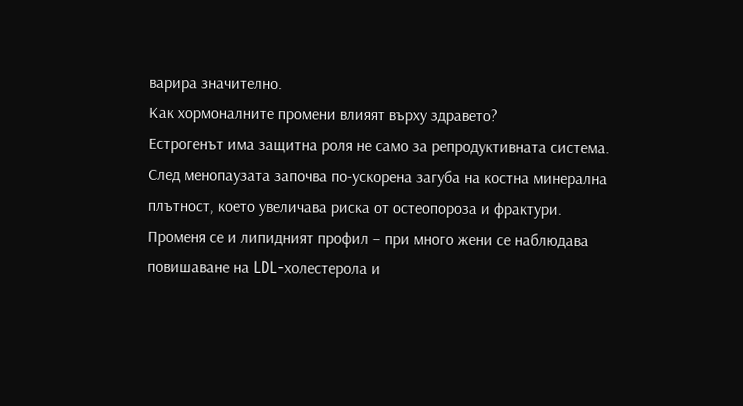варира значително.
Как хормоналните промени влияят върху здравето?
Естрогенът има защитна роля не само за репродуктивната система. След менопаузата започва по-ускорена загуба на костна минерална плътност, което увеличава риска от остеопороза и фрактури.
Променя се и липидният профил – при много жени се наблюдава повишаване на LDL-холестерола и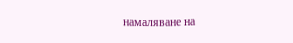намаляване на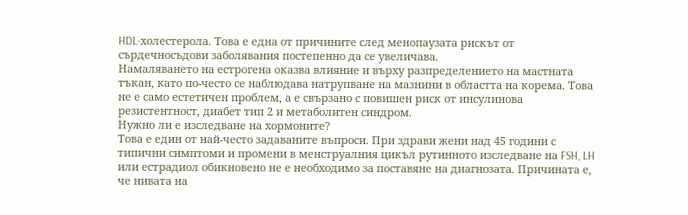HDL-холестерола. Това е една от причините след менопаузата рискът от сърдечносъдови заболявания постепенно да се увеличава.
Намаляването на естрогена оказва влияние и върху разпределението на мастната тъкан, като по-често се наблюдава натрупване на мазнини в областта на корема. Това не е само естетичен проблем, а е свързано с повишен риск от инсулинова резистентност, диабет тип 2 и метаболитен синдром.
Нужно ли е изследване на хормоните?
Това е един от най-често задаваните въпроси. При здрави жени над 45 години с типични симптоми и промени в менструалния цикъл рутинното изследване на FSH, LH или естрадиол обикновено не е необходимо за поставяне на диагнозата. Причината е, че нивата на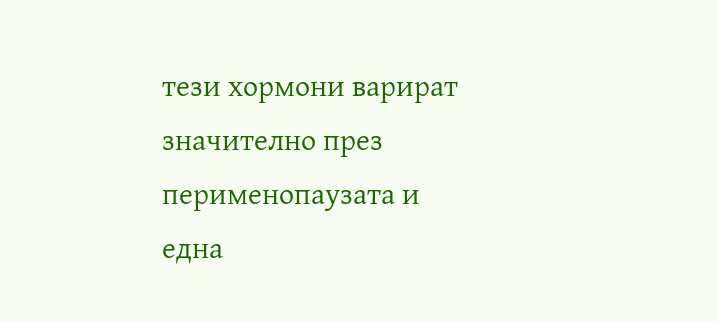тези хормони варират значително през перименопаузата и една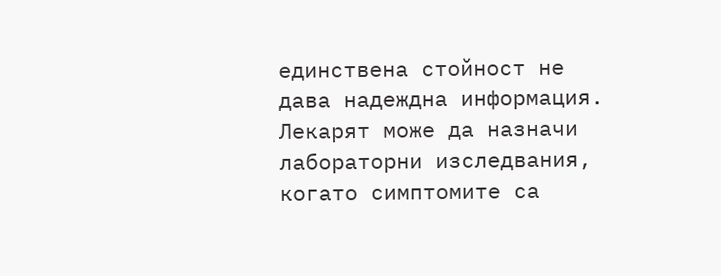единствена стойност не дава надеждна информация.
Лекарят може да назначи лабораторни изследвания, когато симптомите са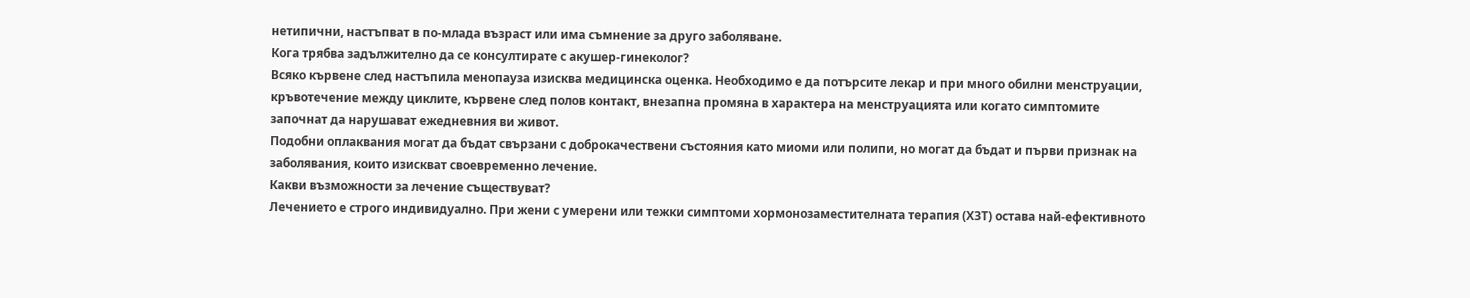нетипични, настъпват в по-млада възраст или има съмнение за друго заболяване.
Кога трябва задължително да се консултирате с акушер-гинеколог?
Всяко кървене след настъпила менопауза изисква медицинска оценка. Необходимо е да потърсите лекар и при много обилни менструации, кръвотечение между циклите, кървене след полов контакт, внезапна промяна в характера на менструацията или когато симптомите започнат да нарушават ежедневния ви живот.
Подобни оплаквания могат да бъдат свързани с доброкачествени състояния като миоми или полипи, но могат да бъдат и първи признак на заболявания, които изискват своевременно лечение.
Какви възможности за лечение съществуват?
Лечението е строго индивидуално. При жени с умерени или тежки симптоми хормонозаместителната терапия (ХЗТ) остава най-ефективното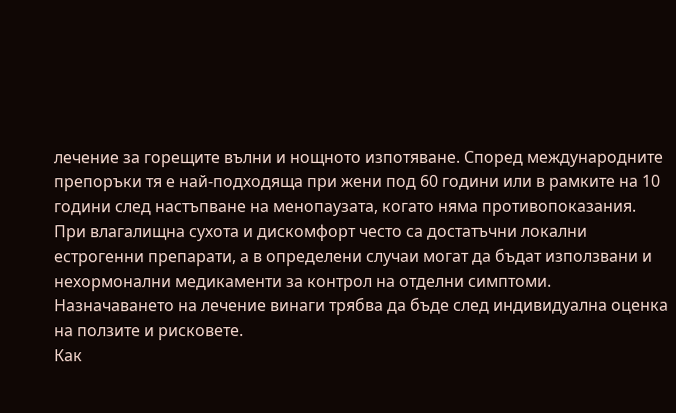лечение за горещите вълни и нощното изпотяване. Според международните препоръки тя е най-подходяща при жени под 60 години или в рамките на 10 години след настъпване на менопаузата, когато няма противопоказания.
При влагалищна сухота и дискомфорт често са достатъчни локални естрогенни препарати, а в определени случаи могат да бъдат използвани и нехормонални медикаменти за контрол на отделни симптоми.
Назначаването на лечение винаги трябва да бъде след индивидуална оценка на ползите и рисковете.
Как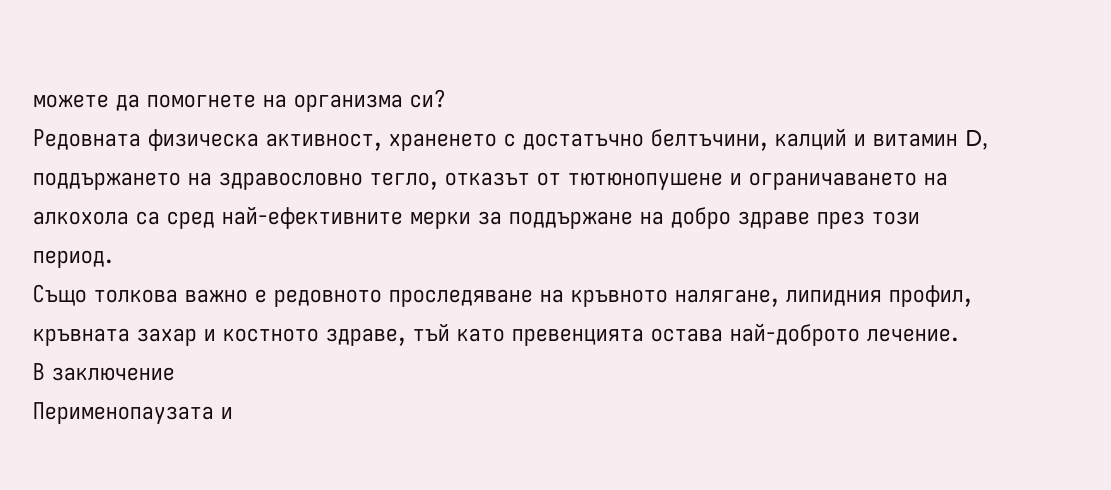можете да помогнете на организма си?
Редовната физическа активност, храненето с достатъчно белтъчини, калций и витамин D, поддържането на здравословно тегло, отказът от тютюнопушене и ограничаването на алкохола са сред най-ефективните мерки за поддържане на добро здраве през този период.
Също толкова важно е редовното проследяване на кръвното налягане, липидния профил, кръвната захар и костното здраве, тъй като превенцията остава най-доброто лечение.
В заключение
Перименопаузата и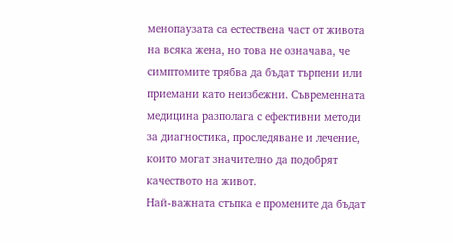менопаузата са естествена част от живота на всяка жена, но това не означава, че симптомите трябва да бъдат търпени или приемани като неизбежни. Съвременната медицина разполага с ефективни методи за диагностика, проследяване и лечение, които могат значително да подобрят качеството на живот.
Най-важната стъпка е промените да бъдат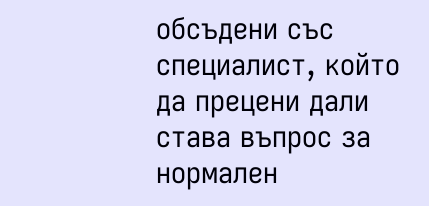обсъдени със специалист, който да прецени дали става въпрос за нормален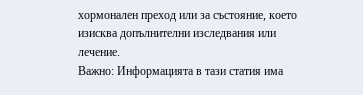хормонален преход или за състояние, което изисква допълнителни изследвания или лечение.
Важно: Информацията в тази статия има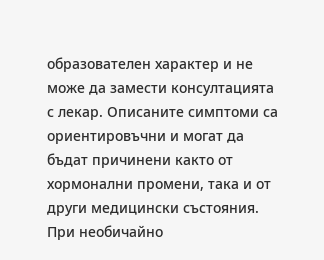образователен характер и не може да замести консултацията с лекар. Описаните симптоми са ориентировъчни и могат да бъдат причинени както от хормонални промени, така и от други медицински състояния. При необичайно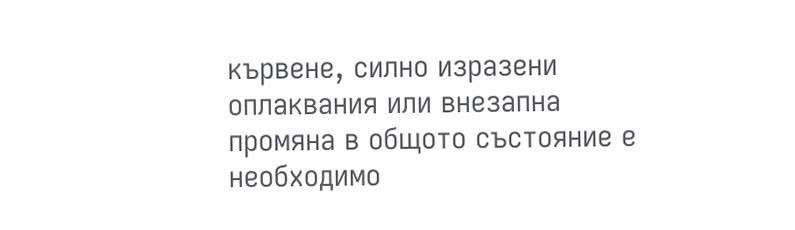кървене, силно изразени оплаквания или внезапна промяна в общото състояние е необходимо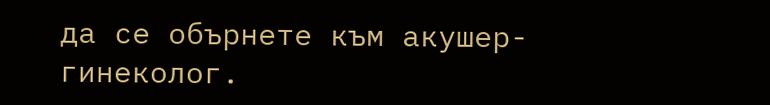да се обърнете към акушер-гинеколог.